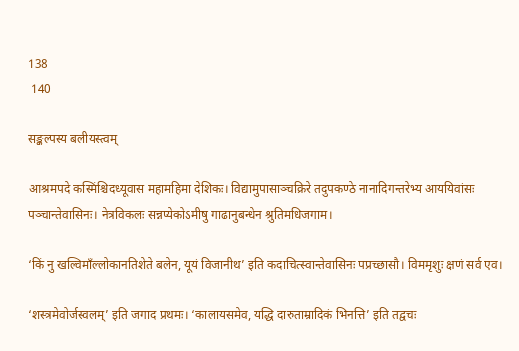138
 140

सङ्कल्पस्य बलीयस्त्वम्

आश्रमपदे कस्मिंश्चिदध्यूवास महामहिमा देशिकः। विद्यामुपासाञ्चक्रिरे तदुपकण्ठे नानादिगन्तरेभ्य आययिवांसः पञ्चान्तेवासिनः। नेत्रविकलः सन्नप्येकोऽमीषु गाढानुबन्धेन श्रुतिमधिजगाम।

‘किं नु खल्विमाँल्लोकानतिशेते बलेन, यूयं विजानीथ’ इति कदाचित्स्वान्तेवासिनः पप्रच्छासौ। विममृशुः क्षणं सर्व एव।

‘शस्त्रमेवोर्जस्वलम्’ इति जगाद प्रथमः। ‘कालायसमेव, यद्धि दारुताम्रादिकं भिनत्ति’ इति तद्वचः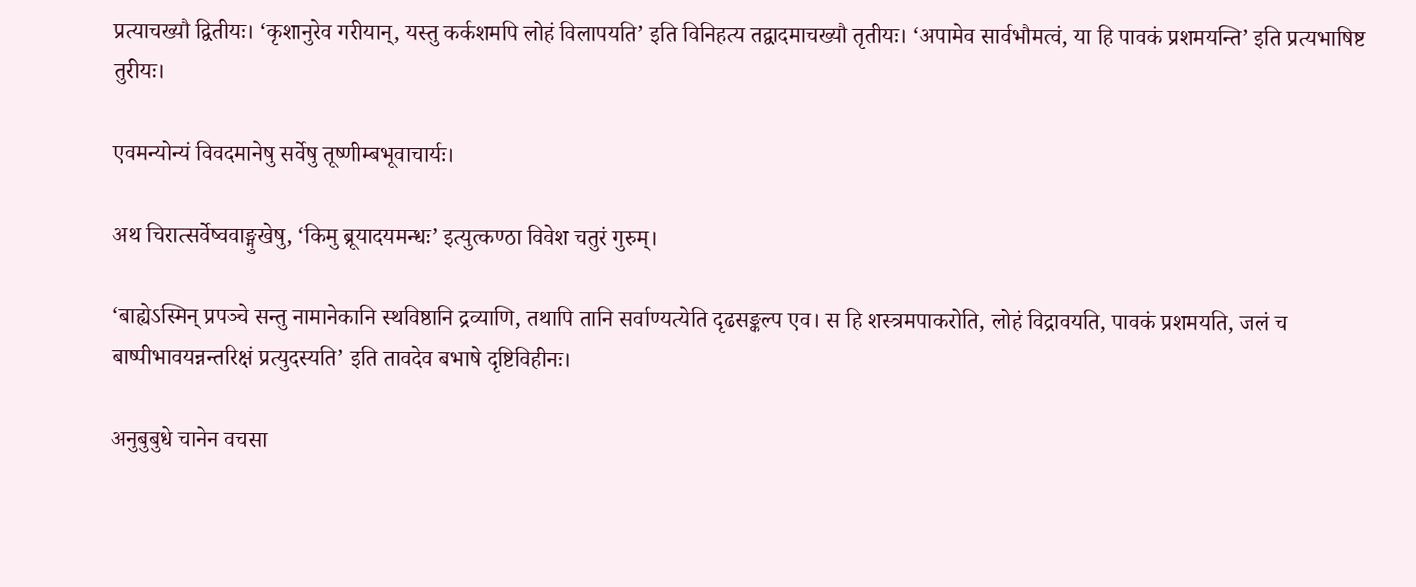प्रत्याचख्यौ द्वितीयः। ‘कृशानुरेव गरीयान्, यस्तु कर्कशमपि लोहं विलापयति’ इति विनिहत्य तद्वादमाचख्यौ तृतीयः। ‘अपामेव सार्वभौमत्वं, या हि पावकं प्रशमयन्ति’ इति प्रत्यभाषिष्ट तुरीयः।

एवमन्योन्यं विवदमानेषु सर्वेषु तूष्णीम्बभूवाचार्यः।

अथ चिरात्सर्वेष्ववाङ्मुखेषु, ‘किमु ब्रूयादयमन्धः’ इत्युत्कण्ठा विवेश चतुरं गुरुम्।

‘बाह्येऽस्मिन् प्रपञ्चे सन्तु नामानेकानि स्थविष्ठानि द्रव्याणि, तथापि तानि सर्वाण्यत्येति दृढसङ्कल्प एव। स हि शस्त्रमपाकरोति, लोहं विद्रावयति, पावकं प्रशमयति, जलं च बाष्पीभावयन्नन्तरिक्षं प्रत्युदस्यति’ इति तावदेव बभाषे दृष्टिविहीनः।

अनुबुबुधे चानेन वचसा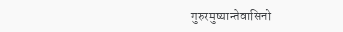गुरुरमुष्यान्तेवासिनो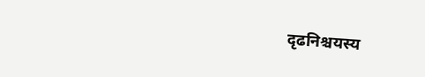दृढनिश्चयस्य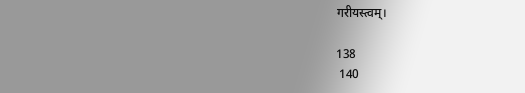गरीयस्त्वम्।

138
 140